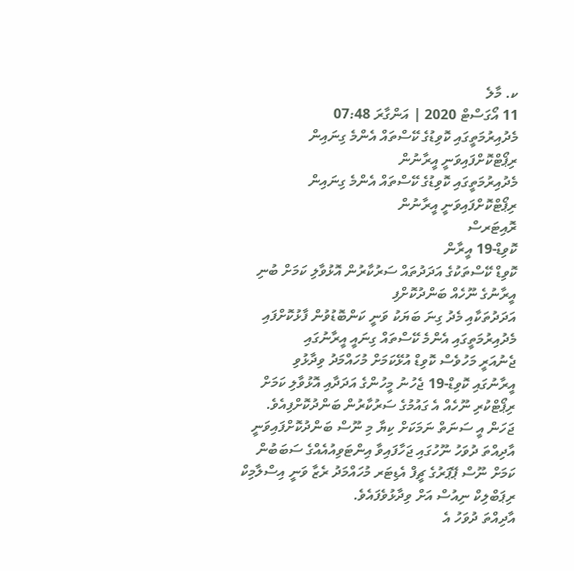ކ. މާލެ
11 އޯގަސްޓް 2020 | އަންގާރަ 07:48
މެދުއިރުމަތީގައި ކޮވިޑުގެ ކޭސްތައް އެންމެ ގިނައިން ރިޕޯޓްކޮށްފައިވަނީ އީރާނުން
މެދުއިރުމަތީގައި ކޮވިޑުގެ ކޭސްތައް އެންމެ ގިނައިން ރިޕޯޓްކޮށްފައިވަނީ އީރާނުން
ރޮއިޓަރސް
ކޮވިޑް-19 އީރާން
ކޮވިޑް ކޭސްތަކުގެ އަދަދުތައް ސަރުކާރުން އޮޅުވާލި ކަމަށް ބުނި އީރާނުގެ ނޫހެއް ބަންދުކޮށްފި
އަދަދުތަކާއި މެދު ގިނަ ބަޔަކު ވަނީ ކަންބޮޑުވުން ފާޅުކޮށްފައި
މެދުއިރުމަތީގައި އެންމެ ކޭސްތައް ގިނައީ އީރާނުގައި
ޖެނުއަރީ މަހުވެސް ކޮވިޑް އުޅޭކަމަށް މުހައްމަދު ވިދާޅުވި
އީރާނުގައި ކޮވިޑް-19 ޖެހުނު މީހުންގެ އަދަދާއި އޮޅުވާލި ކަމަށް ރިޕޯޓްކުރި ނޫހެއް އެ ގައުމުގެ ސަރުކާރުން ބަންދުކޮށްފިއެވެ.
ޖަހަން އީ ސަނަތް ނަމަކަށް ކިޔާ މި ނޫސް ބަންދުކޮށްފައިވަނީ އާދިއްތަ ދުވަހު ނޫހުގައި ޖަހާފައިވާ އިންޓަވިއުއެއްގެ ސަބަބުން ކަމަށް ނޫސް ޕޭޕަރުގެ ޗީފް އެޑިޓަރ މުހައްމަދު ރެޒާ ވަނީ އިސްލާމިކް ރިޕަބްލިކް ނިއުސް އަށް ވިދާޅުވެފައެވެ.
އާދިއްތަ ދުވަހު އެ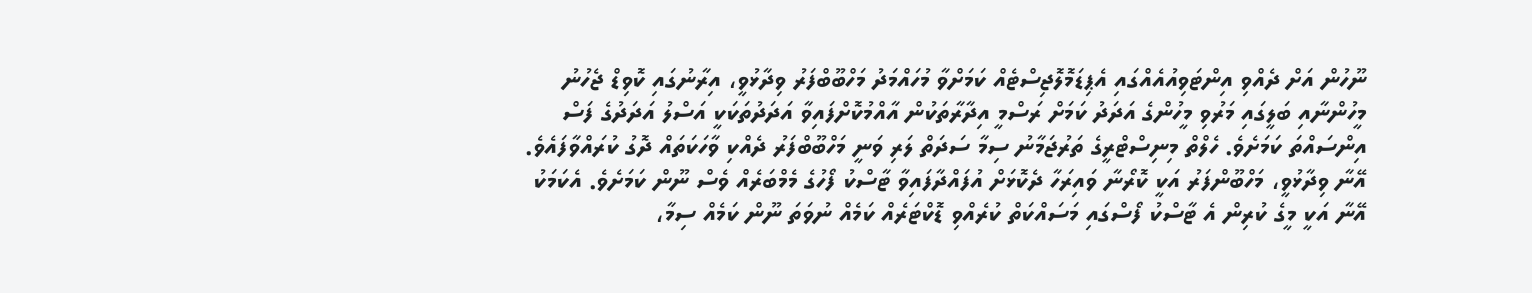ނޫހުން އަށް ދެއްވި އިންޓަވިއުއެއްގައި އެޕިޑަމޮލޮޖިސްޓެއް ކަމަށްވާ މުހައްމަދު މަހްބޫބްފަރު ވިދާޅުވީ، އިރާނުގައި ކޮވިޑް ޖެހުނު މީހުންނާއި ބަލީގައި މަރުވި މީހުންގެ އަދަދު ކަމަށް ރަސްމީ އިދާރާތަކުން އާއްމުކޮށްފައިވާ އަދަދުތަކަކީ އަސްލު އަދަދުގެ ފަސް އިންސައްތަ ކަމަށެވެ. ހެލްތް މިނިސްޓްރީގެ ތަރުޖަމާނު ސިމާ ސަދަތް ލަރި ވަނީ މަހްބޫބްފަރު ދެއްކި ވާހަކަތައް ދޮގު ކުރައްވާފައެވެ. އޭނާ ވިދާޅުވީ، މަހްބޫންފަރު އަކީ ކޮރޯނާ ވައިރަހާ ދެކޮޅަށް އުފައްދާފައިވާ ޓާސްކު ފޯހުގެ މެމްބަރެއް ވެސް ނޫން ކަމަށެވެ. އެކަމަކު އޭނާ އަކީ މީގެ ކުރިން އެ ޓާސްކު ފޯސްގައި މަސައްކަތް ކުރެއްވި ޑޮކްޓަރެއް ކަމެއް ނުވަތަ ނޫން ކަމެއް ސިމާ،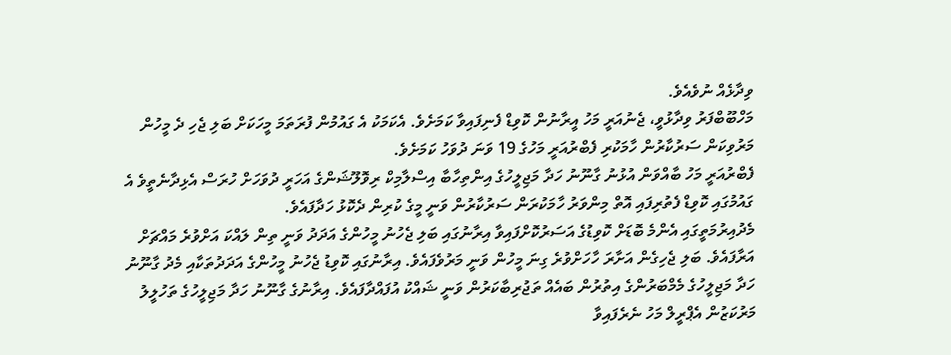ވިދާޅެއް ނުވެއެވެ.
މަހްބޫބްފަރު ވިދާޅުވީ، ޖެނުއަރީ މަހު އީރާނުން ކޮވިޑް ފެނިފައިވާ ކަމަށެވެ. އެކަމަކު އެ ގައުމުން ފުރަތަމަ މީހަކަށް ބަލި ޖެހި ދެ މީހުން މަރުވިކަން ސަރުކާރުން ހާމަކުރި ފެބްރުއަރީ މަހުގެ 19 ވަނަ ދުވަހު ކަމަށެވެ.
ފެބްރުއަރީ މަހު ބާއްވަން އުޅުނު ގާނޫނު ހަދާ މަޖިލީހުގެ އިންތިހާބާ އިސްލާމިކް ރިވޮލޫޝަންގެ އަހަރީ ދުވަހަށް ހުރަސް އެޅިދާނެތީވެ އެ ގައުމުގައި ކޮވިޑް ފެތުރިފައި އޮތް މިންވަރު ހާމަކުރަން ސަރުކާރުން ވަނީ މީގެ ކުރިން ދެކޮޅު ހަދާފައެވެ.
މެދުއިރުމަތީގައި އެންމެ ބޮޑަށް ކޮވިޑުގެ އަސަރުކޮށްފައިވާ އިރާނުގައި ބަލި ޖެހުނު މީހުންގެ އަދަދު ވަނީ ތިން ލައްކަ އަށްވުރެ މައްޗަށް އަރާފައެވެ. ބަލި ޖެހިގެން އަށާރަ ހާހަށްވުރެ ގިނަ މީހުން ވަނީ މަރުވެފައެވެ. އިރާނުގައި ކޮވިޑު ޖެހުނު މީހުންގެ އަދަދުތަކާއި މެދު ގާނޫނު ހަދާ މަޖިލީހުގެ މެމްބަރުންގެ އިތުރުން ބައެއް ތަޖުރިބާކަރުން ވަނީ ޝައްކު އުފައްދާފައެވެ. އިރާނުގެ ގާނޫނު ހަދާ މަޖިލީހުގެ ތަހުލީލު މަރުކަޒުން އެޕްރީލް މަހު ނެރެފައިވާ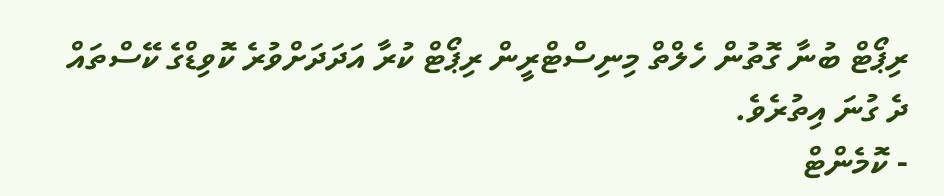ރިޕޯޓް ބުނާ ގޮތުން ހެލްތް މިނިސްޓްރީން ރިޕޯޓް ކުރާ އަދަދަށްވުރެ ކޮވިޑްގެ ކޭސްތައް ދެ ގުނަ އިތުރެވެ.
- ކޮމެންޓް